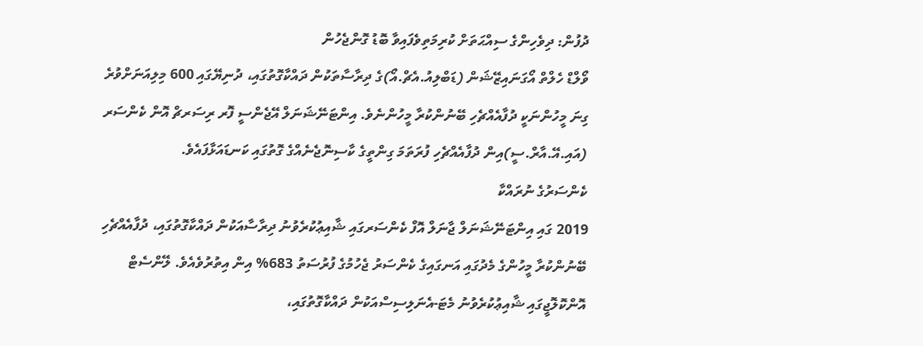ދުފުން: ދިވެހިންގެ ސިއްޙަތަށް ކުރިމަތިވެފައިވާ ބޮޑު ގޮންޖެހުން
ވޯލްޑް ހެލްތް އޯގަނައިޒޭޝަން (ޑަބްލިއު.އެޗް.އޯ)ގެ ދިރާސާތަކުން ދައްކާގޮތުގައި، ދުނިޔޭގައި 600 މިލިއަނަށްވުރެ ގިނަ މީހުންނަކީ ދުފާއެއްޗެހި ބޭނުންކުރާ މީހުންނެވެ. އިންޓަނޭޝަނަލް އޭޖެންސީ ފޮރ ރިސަރޗް އޮން ކެންސަރ (އައި.އޭ.އާރް.ސީ)އިން ދުފާއެއްޗެހި ފުރަތަމަ ގިންތީގެ ކާސިނޮޖެނެއްގެ ގޮތުގައި ކަނޑައަޅާފައެވެ.
ކެންސަރުގެ ނުރައްކާ
2019 ގައި އިންޓަނޭޝަނަލް ޖާނަލް އޮފް ކެންސަރގައި ޝާއިޢުކުރެވުނު ދިރާސާއަކުން ދައްކާގޮތުގައި، ދުފާއެއްޗެހި ބޭނުންކުރާ މީހުންގެ މެދުގައި އަނގައިގެ ކެންސަރު ޖެހުމުގެ ފުރުސަތު 683% އިން އިތުރުވެއެވެ. ލޭންސެޓް އޮންކޮލޮޖީގައި ޝާއިޢުކުރެވުނު މެޓަ-އެނަލިސިސްއަކުން ދައްކާގޮތުގައި،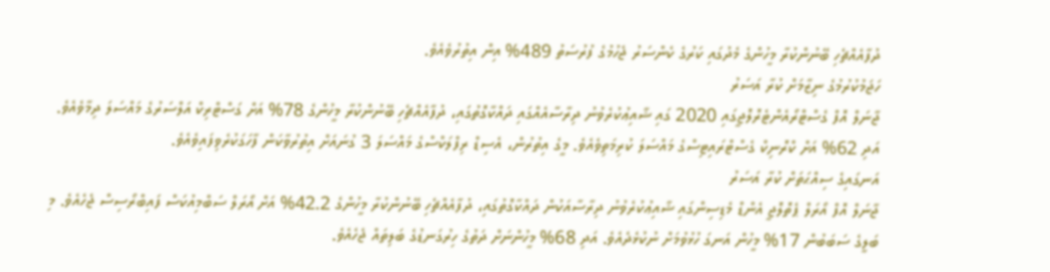ދުފާއެއްޗެހި ބޭނުންކުރާ މީހުންގެ މެދުގައި ކަރުގެ ކެންސަރު ޖެހުމުގެ ފުރުސަތު 489% އިން އިތުރުވެއެވެ.
ހަޖަމުކުރުމުގެ ނިޒާމަށް ކުރާ އަސަރު
ޖާނަލް އޮފް ގެސްޓްރޯއެންޓެރޮލޮޖީގައި 2020 ގައި ޝާއިޢުކުރެވުނު ދިރާސާއެއްގައި ދައްކާގޮތުގައި، ދުފާއެއްޗެހި ބޭނުންކުރާ މީހުންގެ 78% އަށް ގަސްޓްރިކް އަލްސަރުގެ މައްސަލަ ދިމާވެއެވެ. އަދި 62% އަށް ކްރޮނިކް ގެސްޓްރައިޓިސްގެ މައްސަލަ ކުރިމަތިވެއެވެ. މީގެ އިތުރުން، އެސިޑް ރިފްލަކްސްގެ މައްސަލަ 3 ގުނައަށް އިތުރުވާކަން ފާހަގަކުރެވިފައިވެއެވެ.
އަނގައިގެ ސިއްޙަތަށް ކުރާ އަސަރު
ޖާނަލް އޮފް އޯރަލް ޕެތޮލޮޖީ އެންޑް މެޑިސިންގައި ޝާއިޢުކުރެވުނު ދިރާސާއަކުން ދައްކާގޮތުގައި، ދުފާއެއްޗެހި ބޭނުންކުރާ މީހުންގެ 42.2% އަށް އޯރަލް ސަބްމިއުކަސް ފައިބްރޯސިސް ޖެހެއެވެ. މި ބަލީގެ ސަބަބުން 17% މީހުން އަނގަ ހުޅުވުމަށް ނުކުޅެދެއެވެ. އަދި 68% މީހުންނަށް ދަތުގެ ހިރުގަނޑުގެ ބަލިތައް ޖެހެއެވެ.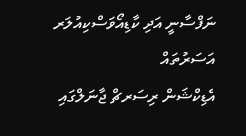ނަފްސާނީ އަދި ކާޑިއޯވަސްކިއުލަރ އަސަރުތައް
އެޑިކްޝަން ރިސަރޗް ޖާނަލްގައި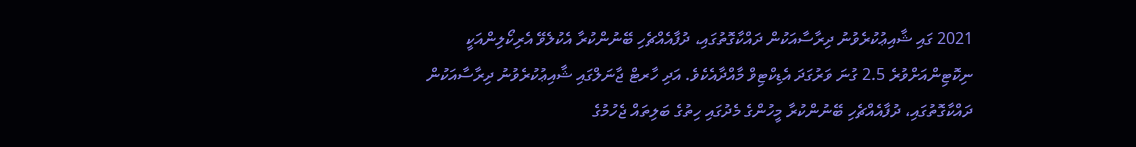2021 ގައި ޝާއިޢުކުރެވުނު ދިރާސާއަކުން ދައްކާގޮތުގައި، ދުފާއެއްޗެހި ބޭނުންކުރާ އެކުލެވޭ އެރިކޯލިންއަކީ ނިކޮޓިންއަށްވުރެ 2.5 ގުނަ ވަރުގަދަ އެޑިކްޓިވް މާއްދާއެކެވެ. އަދި ހާރޓް ޖާނަލްގައި ޝާއިޢުކުރެވުނު ދިރާސާއަކުން ދައްކާގޮތުގައި، ދުފާއެއްޗެހި ބޭނުންކުރާ މީހުންގެ މެދުގައި ހިތުގެ ބަލިތައް ޖެހުމުގެ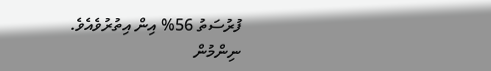ފުރުސަތު 56% އިން އިތުރުވެއެވެ.
ނިންމުން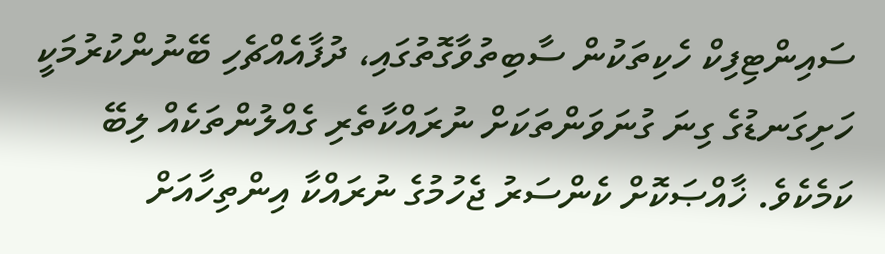ސައިންޓިފިކް ހެކިތަކުން ސާބިތުވާގޮތުގައި، ދުފާއެއްޗެހި ބޭނުންކުރުމަކީ ހަށިގަނޑުގެ ގިނަ ގުނަވަންތަކަށް ނުރައްކާތެރި ގެއްލުންތަކެއް ލިބޭ ކަމެކެވެ. ޚާއްޞަކޮށް ކެންސަރު ޖެހުމުގެ ނުރައްކާ އިންތިހާއަށް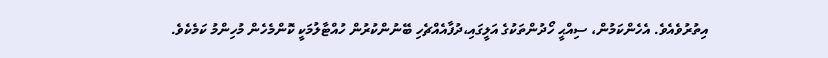އިތުރުވެއެވެ. އެހެންކަމުން، ސިއްޙީ ހޯދުންތަކުގެ އަލީގައި،ދުފާއެއްޗެހި ބޭނުންކުރުން ހުއްޓާލުމަކީ ކޮންމެހެން މުހިންމު ކަމެކެވެ.